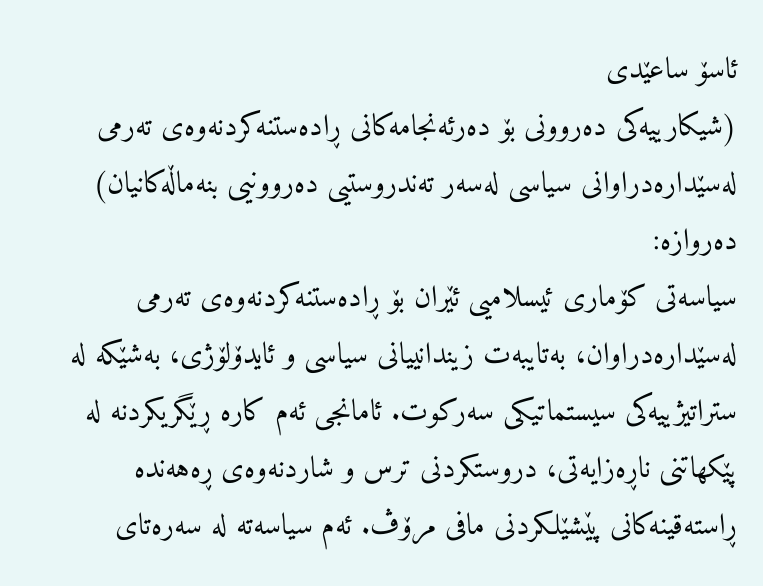ئاسۆ ساعێدی
(شیکارییەکی دەروونی بۆ دەرئەنجامەکانی ڕادەستنەکردنەوەی تەرمی لەسێدارەدراوانی سیاسی لەسەر تەندروستیی دەروونیی بنەماڵەکانیان)
دەروازە:
سیاسەتی کۆماری ئیسلامیی ئێران بۆ ڕادەستنەکردنەوەی تەرمی لەسێدارەدراوان، بەتایبەت زیندانییانی سیاسی و ئایدۆلۆژی، بەشێکە لە ستراتیژییەکی سیستماتیکی سەرکوت. ئامانجی ئەم کارە ڕێگریکردنە لە پێکهاتنی ناڕەزایەتی، دروستکردنی ترس و شاردنەوەی ڕەهەندە ڕاستەقینەکانی پێشێلکردنی مافی مرۆڤ. ئەم سیاسەتە لە سەرەتای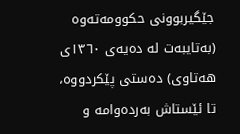جێگیربوونی حکوومەتەوە (بەتایبەت لە دەیەی ١٣٦٠ی هەتاوی) دەستی پێکردووە، تا ئێستاش بەردەوامە و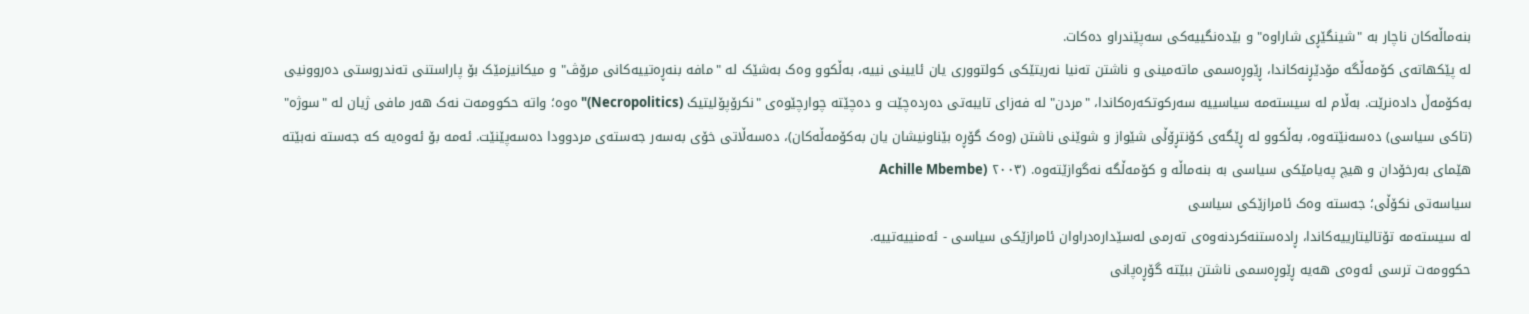بنەماڵەکان ناچار بە "شینگێڕی شاراوە" و بێدەنگییەکی سەپێندراو دەکات.
لە پێکهاتەی کۆمەڵگە مۆدێڕنەکاندا، ڕێوڕەسمی ماتەمینی و ناشتن تەنیا نەریتێکی کولتووری یان ئایینی نییە، بەڵکوو وەک بەشێک لە "مافە بنەڕەتییەکانی مرۆڤ" و میکانیزمێک بۆ پاراستنی تەندروستی دەروونیی بەکۆمەڵ دادەنرێت. بەڵام لە سیستەمە سیاسییە سەرکوتکەرەکاندا، "مردن" لە فەزای تایبەتی دەردەچێت و دەچێتە چوارچێوەی "نکرۆپۆلیتیک (Necropolitics)"ەوە؛ واتە حکوومەت نەک هەر مافی ژیان لە "سوژە" (تاکی سیاسی) دەسەنێتەوە، بەڵکوو لە ڕێگەی کۆنتڕۆڵی شێواز و شوێنی ناشتن (وەک گۆڕە بێناونیشان یان بەکۆمەڵەکان)، دەسەڵاتی خۆی بەسەر جەستەی مردوودا دەسەپێنێت. ئەمە بۆ ئەوەیە کە جەستە نەبێتە هێمای بەرخۆدان و هیچ پەیامێکی سیاسی بە بنەماڵە و کۆمەڵگە نەگوازێتەوە. (٢٠٠٣ (Achille Mbembe
سیاسەتی نکۆڵی؛ جەستە وەک ئامرازێکی سیاسی
لە سیستەمە تۆتالیتارییەکاندا، ڕادەستنەکردنەوەی تەرمی لەسێدارەدراوان ئامرازێکی سیاسی - ئەمنییەتییە.
حکوومەت ترسی ئەوەی هەیە ڕێوڕەسمی ناشتن ببێتە گۆڕەپانی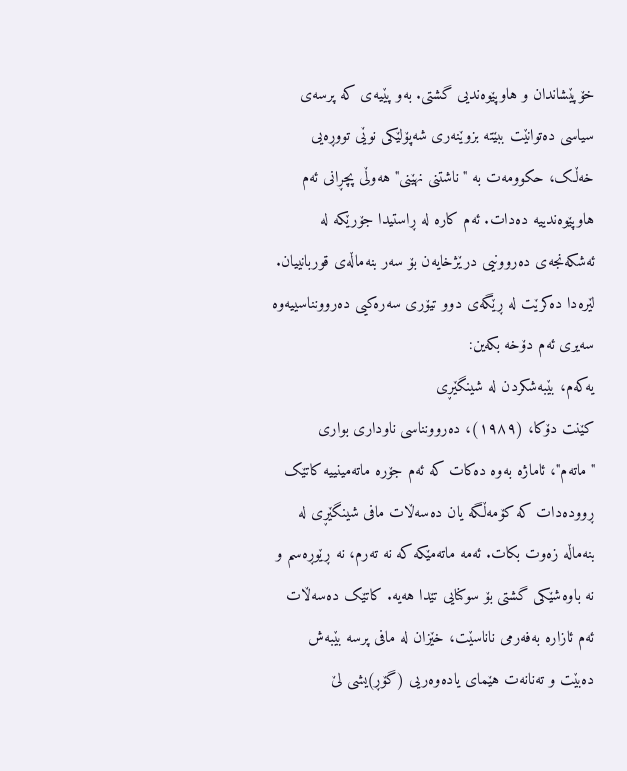خۆپێشاندان و هاوپێوەندیی گشتی. بەو پێیەی کە پرسەی سیاسی دەتوانێت ببێتە بزوێنەری شەپۆلێکی نوێی تووڕەیی خەڵک، حکوومەت بە "ناشتنی نهێنی" هەوڵی پچڕانی ئەم هاوپێوەندییە دەدات. ئەم کارە لە ڕاستیدا جۆرێکە لە ئەشکەنجەی دەروونیی درێژخایەن بۆ سەر بنەماڵەی قوربانییان. لێرەدا دەکرێت لە ڕێگەی دوو تیۆری سەرەکیی دەروونناسییەوە سەیری ئەم دۆخە بکەین:
یەکەم، بێبەشکردن لە شینگێڕی
کێنت دۆکا، (١٩٨٩)، دەروونناسی ناوداری بواری "ماتەم"، ئاماژە بەوە دەکات کە ئەم جۆرە ماتەمینییە کاتێک ڕوودەدات کە کۆمەڵگە یان دەسەڵات مافی شینگێڕی لە بنەماڵە زەوت بکات. ئەمە ماتەمێکە کە نە تەرم، نە ڕێوڕەسم و نە باوەشێکی گشتی بۆ سوکنایی تێدا هەیە. کاتێک دەسەڵات ئەم ئازارە بەفەرمی ناناسێت، خێزان لە مافی پرسە بێبەش دەبێت و تەنانەت هێمای یادەوەریی (گۆڕ)یشی لێ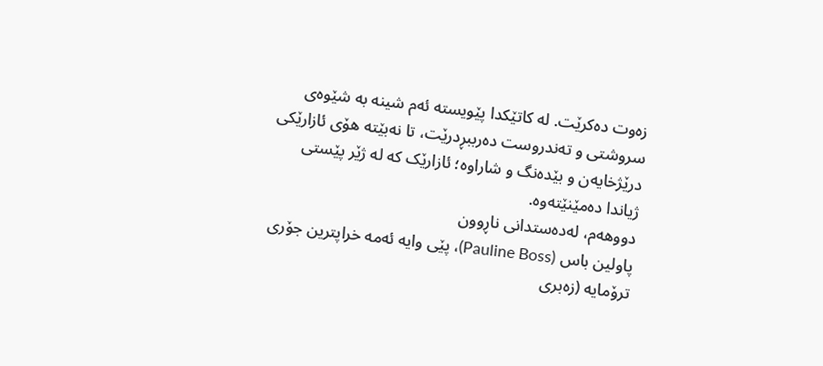زەوت دەکرێت. لە کاتێکدا پێویستە ئەم شینە بە شێوەی سروشتی و تەندروست دەرببڕدرێت، تا نەبێتە هۆی ئازارێکی درێژخایەن و بێدەنگ و شاراوە؛ ئازارێک کە لە ژێر پێستی ژیاندا دەمێنێتەوە.
دووهەم، لەدەستدانی ناڕوون
پاولین باس (Pauline Boss)، پێی وایە ئەمە خراپترین جۆری ترۆمایە (زەبری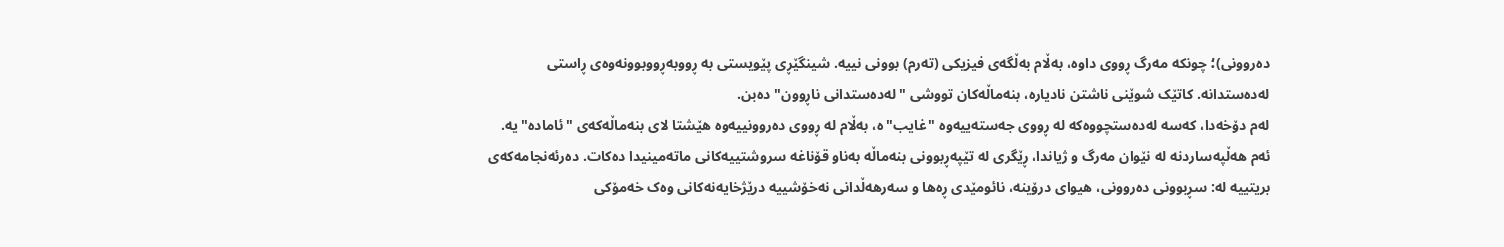دەروونی)؛ چونکە مەرگ ڕووی داوە، بەڵام بەڵگەی فیزیکی (تەرم) بوونی نییە. شینگێڕی پێویستی بە ڕووبەڕووبوونەوەی ڕاستی لەدەستدانە. کاتێک شوێنی ناشتن نادیارە، بنەماڵەکان تووشی "لەدەستدانی ناڕوون" دەبن.
لەم دۆخەدا، کەسە لەدەستچووەکە لە ڕووی جەستەییەوە "غایب"ە، بەڵام لە ڕووی دەروونییەوە هێشتا لای بنەماڵەکەی "ئامادە"یە. ئەم هەڵپەساردنە لە نێوان مەرگ و ژیاندا، ڕێگری لە تێپەڕبوونی بنەماڵە بەناو قۆناغە سروشتییەکانی ماتەمینیدا دەکات. دەرئەنجامەکەی بریتییە لە: سڕبوونی دەروونی، هیوای درۆینە، نائومێدی ڕەها و سەرهەڵدانی نەخۆشییە درێژخایەنەکانی وەک خەمۆکی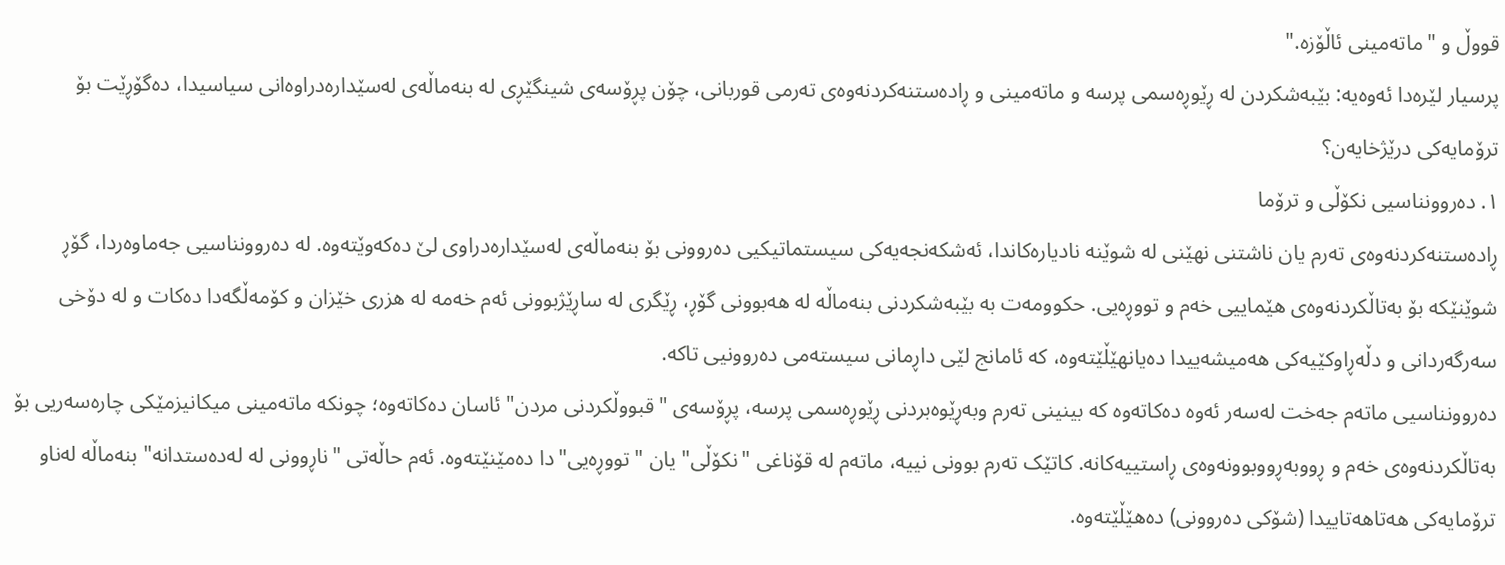قووڵ و "ماتەمینی ئاڵۆزە."
پرسیار لێرەدا ئەوەیە: بێبەشکردن لە ڕێوڕەسمی پرسە و ماتەمینی و ڕادەستنەکردنەوەی تەرمی قوربانی، چۆن پڕۆسەی شینگێڕی لە بنەماڵەی لەسێدارەدراوەانی سیاسیدا، دەگۆڕێت بۆ ترۆمایەکی درێژخایەن؟
١. دەروونناسیی نکۆڵی و ترۆما
ڕادەستنەکردنەوەی تەرم یان ناشتنی نهێنی لە شوێنە نادیارەکاندا، ئەشکەنجەیەکی سیستماتیکیی دەروونی بۆ بنەماڵەی لەسێدارەدراوی لێ دەکەوێتەوە. لە دەروونناسیی جەماوەردا، گۆڕ شوێنێکە بۆ بەتاڵکردنەوەی هێماییی خەم و تووڕەیی. حکوومەت بە بێبەشکردنی بنەماڵە لە هەبوونی گۆڕ، ڕێگری لە ساڕێژبوونی ئەم خەمە لە هزری خێزان و کۆمەڵگەدا دەکات و لە دۆخی سەرگەردانی و دڵەڕاوکێیەکی هەمیشەییدا دەیانهێڵێتەوە، کە ئامانج لێی داڕمانی سیستەمی دەروونیی تاکە.
دەروونناسیی ماتەم جەخت لەسەر ئەوە دەکاتەوە کە بینینی تەرم وبەڕێوەبردنی ڕێوڕەسمی پرسە، پڕۆسەی "قبووڵکردنی مردن" ئاسان دەکاتەوە؛ چونکە ماتەمینی میکانیزمێکی چارەسەریی بۆ بەتاڵکردنەوەی خەم و ڕووبەڕووبوونەوەی ڕاستییەکانە. کاتێک تەرم بوونی نییە، ماتەم لە قۆناغی "نکۆڵی" یان "تووڕەیی"دا دەمێنێتەوە. ئەم حاڵەتی "ناڕوونی لە لەدەستدانە" بنەماڵە لەناو ترۆمایەکی هەتاهەتاییدا (شۆکی دەروونی) دەهێڵێتەوە.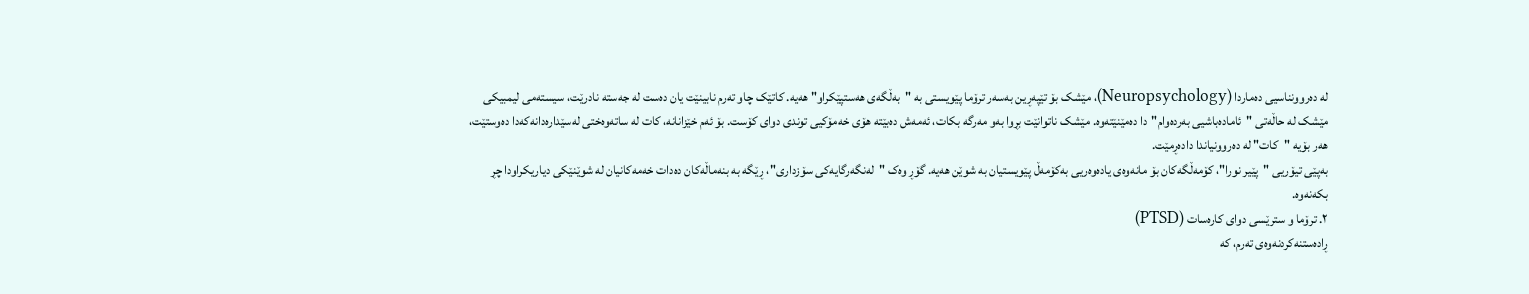لە دەروونناسیی دەماردا (Neuropsychology)، مێشک بۆ تێپەڕین بەسەر ترۆما پێویستی بە "بەڵگەی هەستپێکراو" هەیە. کاتێک چاو تەرم نابینێت یان دەست لە جەستە نادرێت، سیستەمی لیمبیکی مێشک لە حاڵەتی "ئامادەباشیی بەردەوام"دا دەمێنێتەوە. مێشک ناتوانێت بڕوا بەو مەرگە بکات، ئەمەش دەبێتە هۆی خەمۆکیی توندی دوای کۆست. بۆ ئەم خێزانانە، کات لە ساتەوەختی لەسێدارەدانەکەدا دەوستێت، هەر بۆیە "کات" لە دەروونیاندا دادەڕمێت.
بەپێی تیۆریی "پێیر نورا"، کۆمەڵگەکان بۆ مانەوەی یادەوەریی بەکۆمەڵ پێویستیان بە شوێن هەیە. گۆڕ وەک "لەنگەرگایەکی سۆزداری"، ڕێگە بە بنەماڵەکان دەدات خەمەکانیان لە شوێنێکی دیاریکراودا چڕ بکەنەوە.
٢. ترۆما و سترێسی دوای کارەسات (PTSD)
ڕادەستنەکردنەوەی تەرم، کە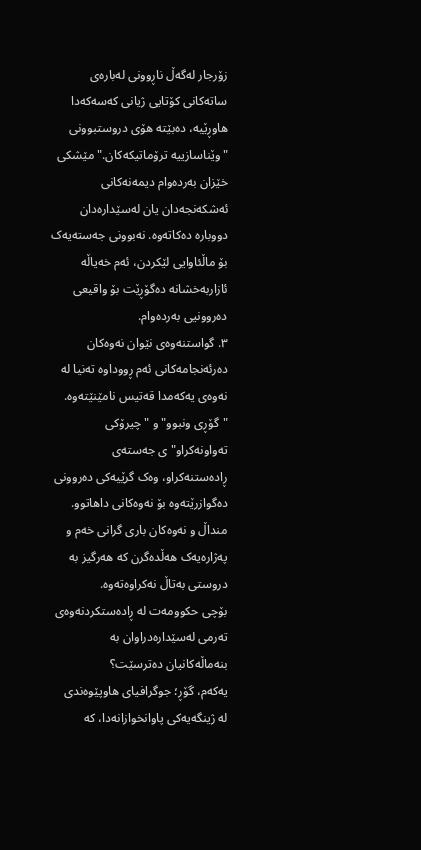زۆرجار لەگەڵ ناڕوونی لەبارەی ساتەکانی کۆتایی ژیانی کەسەکەدا هاوڕێیە، دەبێتە هۆی دروستبوونی "وێناسازییە ترۆماتیکەکان." مێشکی خێزان بەردەوام دیمەنەکانی ئەشکەنجەدان یان لەسێدارەدان دووبارە دەکاتەوە. نەبوونی جەستەیەک بۆ ماڵئاوایی لێکردن، ئەم خەیاڵە ئازاربەخشانە دەگۆڕێت بۆ واقیعی دەروونیی بەردەوام.
٣. گواستنەوەی نێوان نەوەکان
دەرئەنجامەکانی ئەم ڕووداوە تەنیا لە نەوەی یەکەمدا قەتیس نامێنێتەوە. "گۆڕی ونبوو" و "چیرۆکی تەواونەکراو"ی جەستەی ڕادەستنەکراو، وەک گرێیەکی دەروونی دەگوازرێتەوە بۆ نەوەکانی داهاتوو. منداڵ و نەوەکان باری گرانی خەم و پەژارەیەک هەڵدەگرن کە هەرگیز بە دروستی بەتاڵ نەکراوەتەوە.
بۆچی حکوومەت لە ڕادەستکردنەوەی تەرمی لەسێدارەدراوان بە بنەماڵەکانیان دەترسێت؟
یەکەم، گۆڕ؛ جوگرافیای هاوپێوەندی
لە ژینگەیەکی پاوانخوازانەدا، کە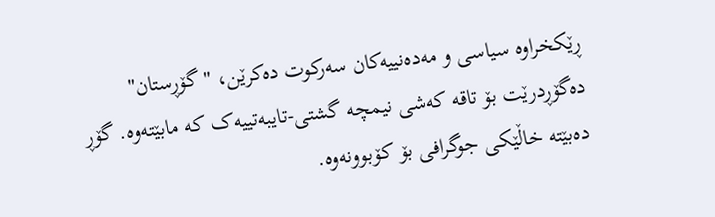ڕێکخراوە سیاسی و مەدەنییەکان سەرکوت دەکرێن، "گۆڕستان" دەگۆڕدرێت بۆ تاقە کەشی نیمچە گشتی-تایبەتییەک کە مابێتەوە. گۆڕ دەبێتە خاڵێکی جوگرافی بۆ کۆبوونەوە.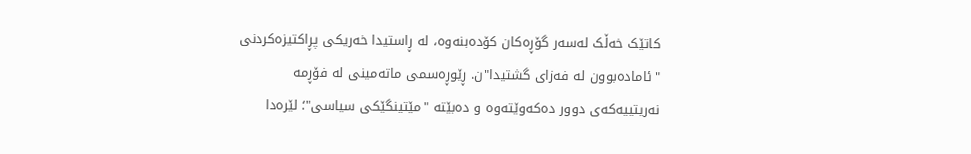کاتێک خەڵک لەسەر گۆڕەکان کۆدەبنەوە، لە ڕاستیدا خەریکی پڕاکتیزەکردنی "ئامادەبوون لە فەزای گشتیدا"ن. ڕێوڕەسمی ماتەمینی لە فۆڕمە نەریتییەکەی دوور دەکەوێتەوە و دەبێتە "مێتینگێکی سیاسی"؛ لێرەدا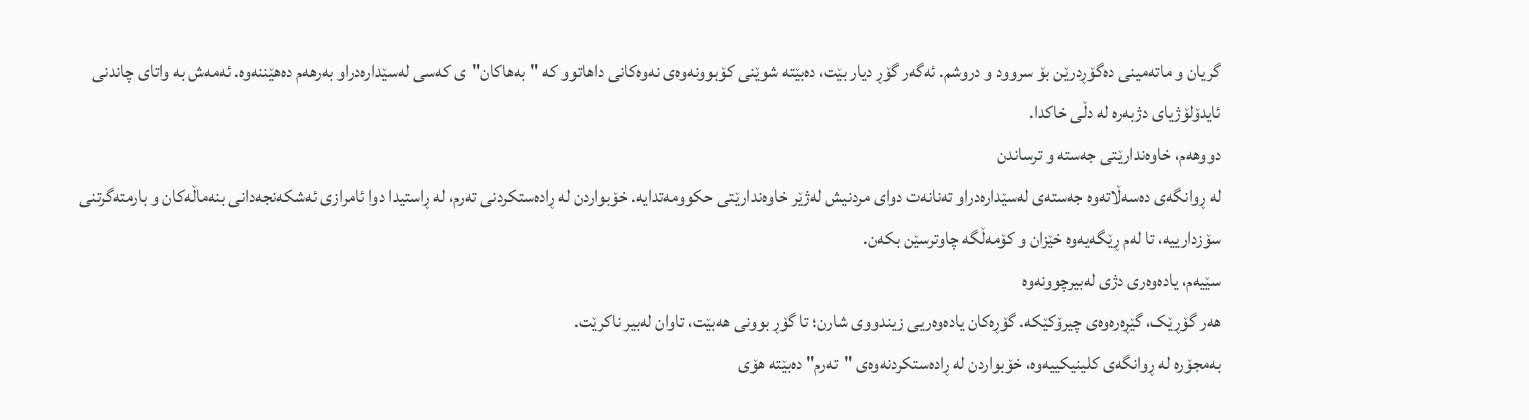گریان و ماتەمینی دەگۆڕدرێن بۆ سروود و دروشم. ئەگەر گۆڕ دیار بێت، دەبێتە شوێنی کۆبوونەوەی نەوەکانی داهاتوو کە "بەهاکان"ی کەسی لەسێدارەدراو بەرهەم دەهێننەوە. ئەمەش بە واتای چاندنی ئایدۆلۆژیای دژبەرە لە دڵی خاکدا.
دووهەم، خاوەندارێتی جەستە و ترساندن
لە ڕوانگەی دەسەڵاتەوە جەستەی لەسێدارەدراو تەنانەت دوای مردنیش لەژێر خاوەندارێتی حکوومەتدایە. خۆبواردن لە ڕادەستکردنی تەرم، لە ڕاستیدا دوا ئامرازی ئەشکەنجەدانی بنەماڵەکان و بارمتەگرتنی سۆزدارییە، تا لەم ڕێگەیەوە خێزان و کۆمەڵگە چاوترسێن بکەن.
سێیەم، یادەوەری دژی لەبیرچوونەوە
هەر گۆڕێک، گێڕەرەوەی چیرۆکێکە. گۆڕەکان یادەوەریی زیندووی شارن؛ تا گۆڕ بوونی هەبێت، تاوان لەبیر ناکرێت.
بەمجۆرە لە ڕوانگەی کلینیکییەوە، خۆبواردن لە ڕادەستکردنەوەی "تەرم" دەبێتە هۆی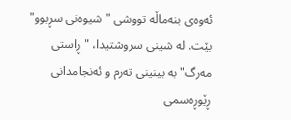ئەوەی بنەماڵە تووشی "شیوەنی سڕبوو" بێت. لە شینی سروشتیدا، "ڕاستی مەرگ" بە بینینی تەرم و ئەنجامدانی ڕێوڕەسمی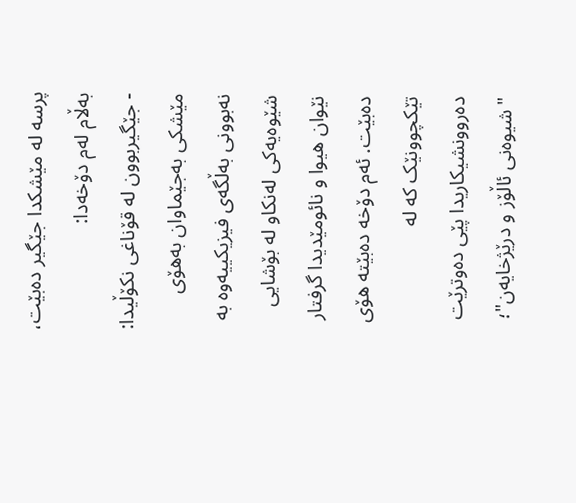پرسە لە مێشکدا جێگیر دەبێت، بەڵام لەم دۆخەدا:
- جێگیربوون لە قۆناغی نکۆڵیدا: مێشکی بەجێماوان بەهۆی نەبوونی بەڵگەی فیزیکییەوە بە شێوەیەکی لەنکاو لە بۆشایی نێوان هیوا و نائومێدیدا گرفتار دەبێت. ئەم دۆخە دەبێتە هۆی تێکچوونێک کە لە دەروونشیکاریدا پێی دەوترێت "شیوەنی ئاڵۆز و درێژخایەن"؛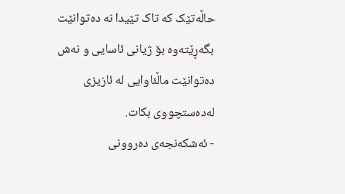حاڵەتێک کە تاک تێیدا نە دەتوانێت بگەڕێتەوە بۆ ژیانی ئاسایی و نەش دەتوانێت ماڵئاوایی لە ئازیزی لەدەستچووی بکات.
- ئەشکەنجەی دەروونی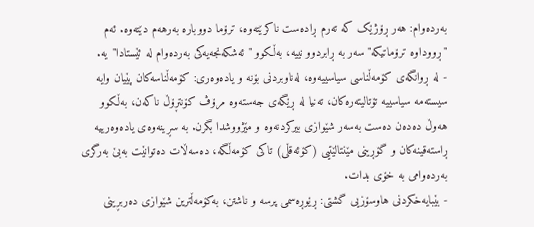بەردەوام: هەر ڕۆژێک کە تەرم ڕادەست ناکرێتەوە، ترۆما دووبارە بەرهەم دێتەوە. ئەم "ڕووداوە ترۆماتیکە" سەر بە ڕابردوو نییە، بەڵکوو "ئەشکەنجەیەکی بەردەوام لە ئێستادا"یە.
- لە ڕوانگەی کۆمەڵناسی سیاسییەوە، لەناوبردنی بۆنە و یادەوەری: کۆمەڵناسەکان پێیان وایە سیستەمە سیاسییە تۆتالیتەرەکان، تەنیا لە ڕێگەی جەستەوە مرۆڤ کۆنتڕۆڵ ناکەن، بەڵکوو هەوڵ دەدەن دەست بەسەر شێوازی بیرکردنەوە و مێژووشدا بگرن. بە سڕینەوەی یادەوەرییە ڕاستەقینەکان و گۆڕینی مێنتالێتیی (کۆئەقڵی) تاکی کۆمەڵگە، دەسەڵات دەتوانێت بەبێ بەرگری بەردەوامی بە خۆی بدات.
- بێبایەخکردنی هاوسۆزیی گشتی: ڕێوڕەسمی پرسە و ناشتن، بەکۆمەڵترین شێوازی دەربڕینی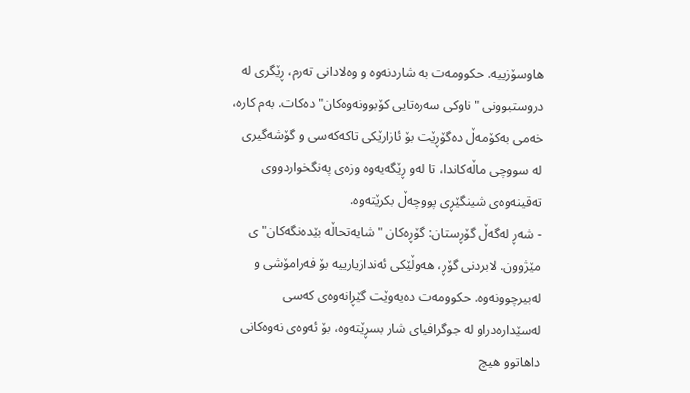هاوسۆزییە. حکوومەت بە شاردنەوە و وەلادانی تەرم، ڕێگری لە دروستبوونی "ناوکی سەرەتایی کۆبوونەوەکان" دەکات. بەم کارە، خەمی بەکۆمەڵ دەگۆڕێت بۆ ئازارێکی تاکەکەسی و گۆشەگیری لە سووچی ماڵەکاندا، تا لەو ڕێگەیەوە وزەی پەنگخواردووی تەقینەوەی شینگێڕی پووچەڵ بکرێتەوە.
- شەڕ لەگەڵ گۆڕستان: گۆڕەکان "شایەتحاڵە بێدەنگەکان"ی مێژوون. لابردنی گۆڕ، هەوڵێکی ئەندازیارییە بۆ فەرامۆشی و لەبیرچوونەوە. حکوومەت دەیەوێت گێڕانەوەی کەسی لەسێدارەدراو لە جوگرافیای شار بسڕێتەوە، بۆ ئەوەی نەوەکانی داهاتوو هیچ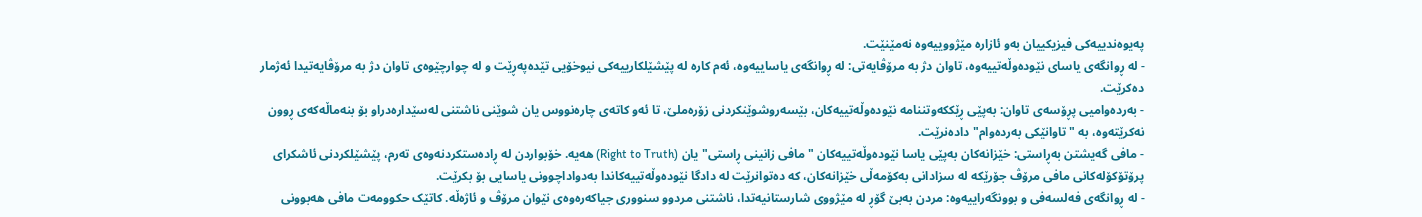پەیوەندییەکی فیزیکییان بەو ئازارە مێژووییەوە نەمێنێت.
- لە ڕوانگەی یاسای نێودەوڵەتییەوە، تاوان دژ بە مرۆڤایەتی: لە ڕوانگەی یاساییەوە، ئەم کارە لە پێشێلکارییەکی نیوخۆیی تێدەپەڕێت و لە چوارچێوەی تاوان دژ بە مرۆڤایەتیدا ئەژمار دەکرێت.
- بەردەوامیی پڕۆسەی تاوان: بەپێی ڕێککەوتننامە نێودەوڵەتییەکان، بێسەروشوێنکردنی زۆرەملێ، تا ئەو کاتەی چارەنووس یان شوێنی ناشتنی لەسێدارەدراو بۆ بنەماڵەکەی ڕوون نەکرێتەوە، بە "تاوانێکی بەردەوام" دادەنرێت.
- مافی گەیشتن بەڕاستی: خێزانەکان بەپێی یاسا نێودەوڵەتییەکان "مافی زانینی ڕاستی"یان (Right to Truth) هەیە. خۆبواردن لە ڕادەستکردنەوەی تەرم، پێشێلکردنی ئاشکرای پرۆتۆکۆلەکانی مافی مرۆڤ جۆرێکە لە سزادانی بەکۆمەڵی خێزانەکان، کە دەتوانرێت لە دادگا نێودەوڵەتییەکاندا بەدواداچوونی یاسایی بۆ بکرێت.
- لە ڕوانگەی فەلسەفی و بوونگەراییەوە: مردن بەبێ گۆڕ لە مێژووی شارستانیەتدا، ناشتنی مردوو سنووری جیاکەرەوەی نێوان مرۆڤ و ئاژەڵە. کاتێک حکوومەت مافی هەبوونی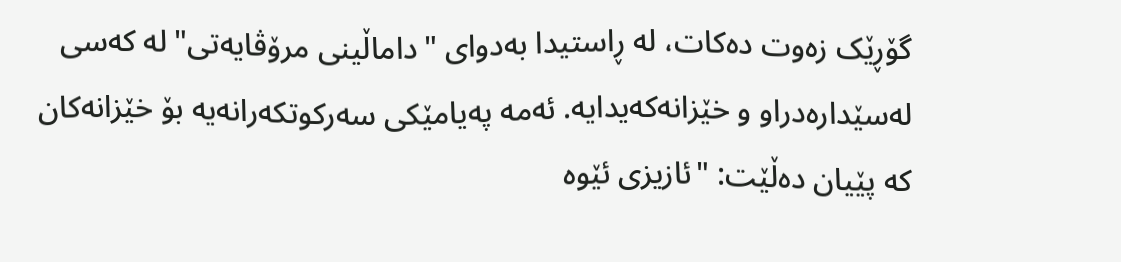گۆڕێک زەوت دەکات، لە ڕاستیدا بەدوای "داماڵینی مرۆڤایەتی" لە کەسی لەسێدارەدراو و خێزانەکەیدایە. ئەمە پەیامێکی سەرکوتکەرانەیە بۆ خێزانەکان کە پێیان دەڵێت: "ئازیزی ئێوە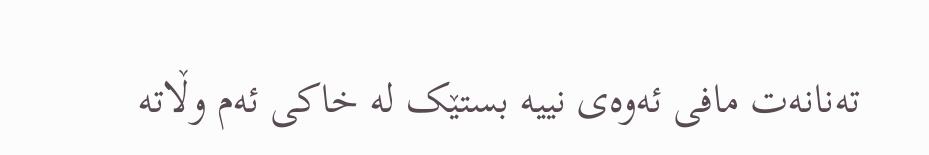تەنانەت مافی ئەوەی نییە بستێک لە خاكی ئەم وڵاتە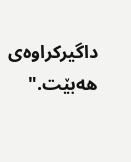داگیرکراوەی هەبێت."